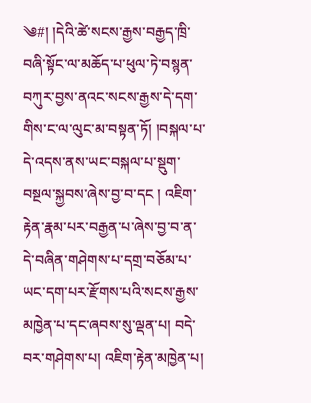༄#། །དེའི་ཚེ་སངས་རྒྱས་བརྒྱད་ཁྲི་བཞི་སྟོང་ལ་མཆོད་པ་ཕུལ་ཏེ་བསྙན་བཀུར་བྱས་ནའང་སངས་རྒྱས་དེ་དག་གིས་ང་ལ་ལུང་མ་བསྟན་ཏོ། །བསྐལ་པ་དེ་འདས་ནས་ཡང་བསྐལ་པ་སྡུག་བསྔལ་སྐྱབས་ཞེས་བྱ་བ་དང ། འཇིག་རྟེན་རྣམ་པར་བརྒྱན་པ་ཞེས་བྱ་བ་ན་དེ་བཞིན་གཤེགས་པ་དགྲ་བཅོམ་པ་ཡང་དག་པར་རྫོགས་པའི་སངས་རྒྱས་མཁྱེན་པ་དང་ཞབས་སུ་ལྡན་པ། བདེ་བར་གཤེགས་པ། འཇིག་རྟེན་མཁྱེན་པ།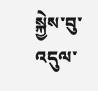སྐྱེས་བུ་འདུལ་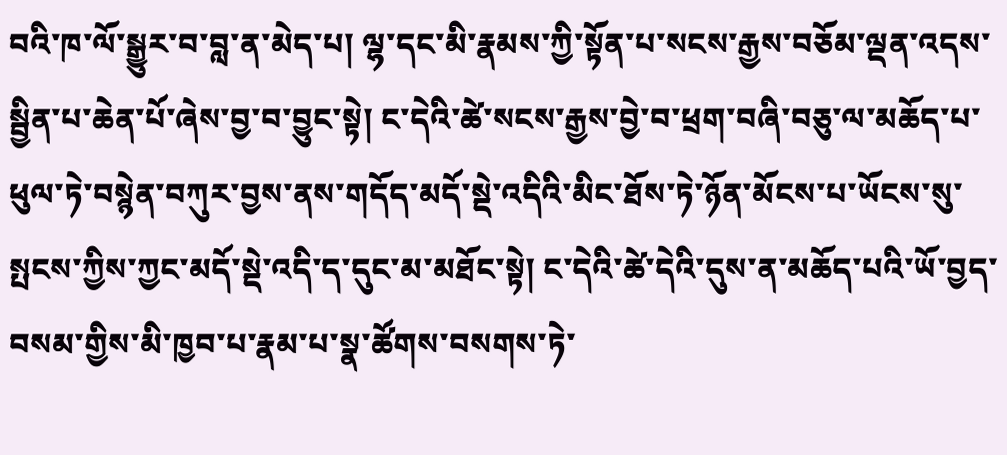བའི་ཁ་ལོ་སྒྱུར་བ་བླ་ན་མེད་པ། ལྷ་དང་མི་རྣམས་ཀྱི་སྟོན་པ་སངས་རྒྱས་བཅོམ་ལྡན་འདས་སྦྱིན་པ་ཆེན་པོ་ཞེས་བྱ་བ་བྱུང་སྟེ། ང་དེའི་ཚེ་སངས་རྒྱས་བྱེ་བ་ཕྲག་བཞི་བཅུ་ལ་མཆོད་པ་ཕུལ་ཏེ་བསྙེན་བཀུར་བྱས་ནས་གདོད་མདོ་སྡེ་འདིའི་མིང་ཐོས་ཏེ་ཉོན་མོངས་པ་ཡོངས་སུ་སྤངས་ཀྱིས་ཀྱང་མདོ་སྡེ་འདི་ད་དུང་མ་མཐོང་སྟེ། ང་དེའི་ཚེ་དེའི་དུས་ན་མཆོད་པའི་ཡོ་བྱད་བསམ་གྱིས་མི་ཁྱབ་པ་རྣམ་པ་སྣ་ཚོགས་བསགས་ཏེ་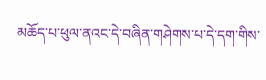མཆོད་པ་ཕུལ་ནའང་དེ་བཞིན་གཤེགས་པ་དེ་དག་གིས་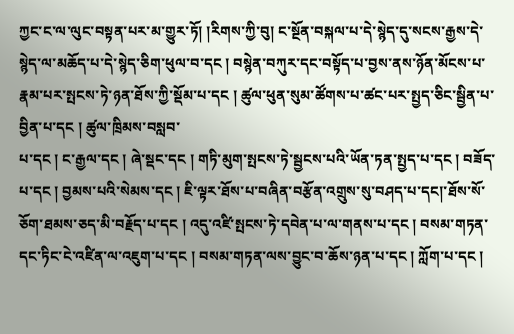ཀྱང་ང་ལ་ལུང་བསྟན་པར་མ་གྱུར་ཏོ། །རིགས་ཀྱི་བུ། ང་སྔོན་བསྐལ་པ་དེ་སྙེད་དུ་སངས་རྒྱས་དེ་སྙེད་ལ་མཆོད་པ་དེ་སྙེད་ཅིག་ཕུལ་བ་དང ། བསྙེན་བཀུར་དང་བསྟོད་པ་བྱས་ནས་ཉོན་མོངས་པ་རྣམ་པར་སྤངས་ཏེ་ཉན་ཐོས་ཀྱི་སྡོམ་པ་དང ། ཚུལ་ཕུན་སུམ་ཚོགས་པ་ཚང་པར་སྤྱད་ཅིང་སྦྱིན་པ་བྱིན་པ་དང ། ཚུལ་ཁྲིམས་བསླབ་
པ་དང ། ང་རྒྱལ་དང ། ཞེ་སྡང་དང ། གཏི་མུག་སྤངས་ཏེ་སྦྱངས་པའི་ཡོན་ཏན་སྤྱད་པ་དང ། བཟོད་པ་དང ། བྱམས་པའི་སེམས་དང ། ཇི་ལྟར་ཐོས་པ་བཞིན་བརྩོན་འགྲུས་སུ་བཤད་པ་དང།་ཐོས་སོ་ཅོག་ཐམས་ཅད་མི་བརྗོད་པ་དང ། འདུ་འཛི་སྤངས་ཏེ་དབེན་པ་ལ་གནས་པ་དང ། བསམ་གཏན་དང་ཏིང་ངེ་འཛིན་ལ་འཇུག་པ་དང ། བསམ་གཏན་ལས་བྱུང་བ་ཆོས་ཉན་པ་དང ། ཀློག་པ་དང །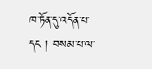ཁ་ཏོན་དུ་འདོན་པ་དང ། བསམ་པ་ལ་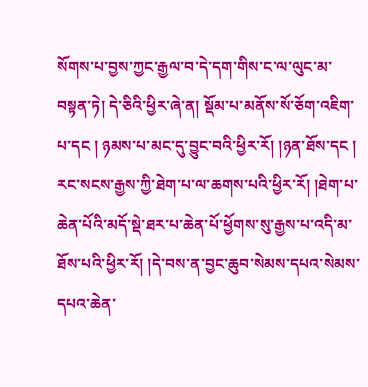སོགས་པ་བྱས་ཀྱང་རྒྱལ་བ་དེ་དག་གིས་ང་ལ་ལུང་མ་བསྟན་ཏེ། དེ་ཅིའི་ཕྱིར་ཞེ་ན། སྡོམ་པ་མནོས་སོ་ཅོག་འཇིག་པ་དང ། ཉམས་པ་མང་དུ་བྱུང་བའི་ཕྱིར་རོ། །ཉན་ཐོས་དང ། རང་སངས་རྒྱས་ཀྱི་ཐེག་པ་ལ་ཆགས་པའི་ཕྱིར་རོ། །ཐེག་པ་ཆེན་པོའི་མདོ་སྡེ་ཐར་པ་ཆེན་པོ་ཕྱོགས་སུ་རྒྱས་པ་འདི་མ་ཐོས་པའི་ཕྱིར་རོ། །དེ་བས་ན་བྱང་ཆུབ་སེམས་དཔའ་སེམས་དཔའ་ཆེན་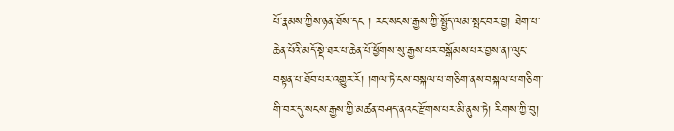པོ་རྣམས་ཀྱིས་ཉན་ཐོས་དང ། རང་སངས་རྒྱས་ཀྱི་སྤྱོད་ལམ་སྤང་བར་བྱ། ཐེག་པ་ཆེན་པོའི་མདོ་སྡེ་ཐར་པ་ཆེན་པོ་ཕྱོགས་སུ་རྒྱས་པར་བསྒོམས་པར་བྱས་ན།་ལུང་བསྟན་པ་ཐོབ་པར་འགྱུར་རོ། །གལ་ཏེ་ངས་བསྐལ་པ་གཅིག་ནས་བསྐལ་པ་གཅིག་གི་བར་དུ་སངས་རྒྱས་ཀྱི་མཚན་བཤད་ནའང་རྫོགས་པར་མི་ནུས་ཏེ། རིགས་ཀྱི་བུ།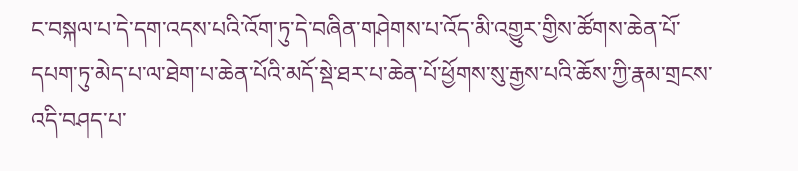ང་བསྐལ་པ་དེ་དག་འདས་པའི་འོག་ཏུ་དེ་བཞིན་གཤེགས་པ་འོད་མི་འགྱུར་གྱིས་ཚོགས་ཆེན་པོ་དཔག་ཏུ་མེད་པ་ལ་ཐེག་པ་ཆེན་པོའི་མདོ་སྡེ་ཐར་པ་ཆེན་པོ་ཕྱོགས་སུ་རྒྱས་པའི་ཆོས་ཀྱི་རྣམ་གྲངས་འདི་བཤད་པ་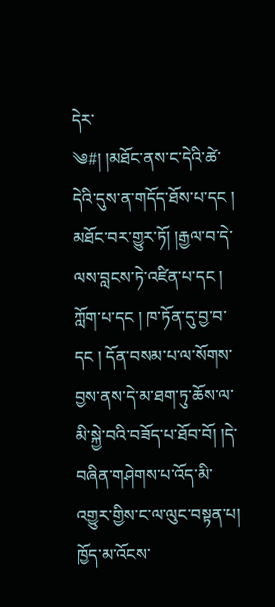དེར་
༄#། །མཐོང་ནས་ང་དེའི་ཚེ་དེའི་དུས་ན་གདོད་ཐོས་པ་དང ། མཐོང་བར་གྱུར་ཏོ། །རྒྱལ་བ་དེ་ལས་བླངས་ཏེ་འཛིན་པ་དང ། ཀློག་པ་དང ། ཁ་ཏོན་དུ་བྱ་བ་དང ། དོན་བསམ་པ་ལ་སོགས་བྱས་ནས་དེ་མ་ཐག་ཏུ་ཆོས་ལ་མི་སྐྱེ་བའི་བཟོད་པ་ཐོབ་བོ། །དེ་བཞིན་གཤེགས་པ་འོད་མི་འགྱུར་གྱིས་ང་ལ་ལུང་བསྟན་པ། ཁྱོད་མ་འོངས་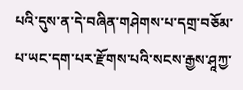པའི་དུས་ན་དེ་བཞིན་གཤེགས་པ་དགྲ་བཅོམ་པ་ཡང་དག་པར་རྫོགས་པའི་སངས་རྒྱས་ཤཱཀྱ་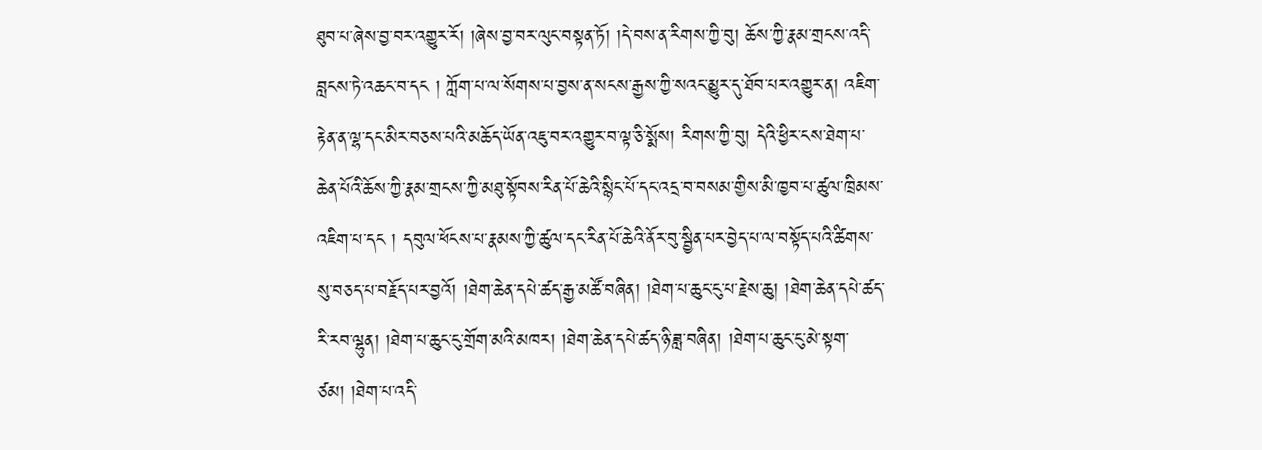ཐུབ་པ་ཞེས་བྱ་བར་འགྱུར་རོ། །ཞེས་བྱ་བར་ལུང་བསྟན་ཏོ། །དེ་བས་ན་རིགས་ཀྱི་བུ། ཆོས་ཀྱི་རྣམ་གྲངས་འདི་བླངས་ཏེ་འཆང་བ་དང ། ཀློག་པ་ལ་སོགས་པ་བྱས་ན་སངས་རྒྱས་ཀྱི་སའང་མྱུར་དུ་ཐོབ་པར་འགྱུར་ན། འཇིག་རྟེན་ན་ལྷ་དང་མིར་བཅས་པའི་མཆོད་ཡོན་འཇུ་བར་འགྱུར་བ་ལྟ་ཅི་སྨོས། རིགས་ཀྱི་བུ། དེའི་ཕྱིར་ངས་ཐེག་པ་ཆེན་པོའི་ཆོས་ཀྱི་རྣམ་གྲངས་ཀྱི་མཐུ་སྟོབས་རིན་པོ་ཆེའི་སྙིང་པོ་དང་འདྲ་བ་བསམ་གྱིས་མི་ཁྱབ་པ་ཚུལ་ཁྲིམས་འཇིག་པ་དང ། དབུལ་ཕོངས་པ་རྣམས་ཀྱི་ཚུལ་དང་རིན་པོ་ཆེའི་ནོར་བུ་སྦྱིན་པར་བྱེད་པ་ལ་བསྟོད་པའི་ཚིགས་སུ་བཅད་པ་བརྗོད་པར་བྱའོ། །ཐེག་ཆེན་དཔེ་ཚད་རྒྱ་མཚོ་བཞིན། །ཐེག་པ་ཆུང་ངུ་པ་རྗེས་ཆུ། །ཐེག་ཆེན་དཔེ་ཚད་རི་རབ་ལྷུན། །ཐེག་པ་ཆུང་ངུ་གྲོག་མའི་མཁར། །ཐེག་ཆེན་དཔེ་ཚད་ཉི་ཟླ་བཞིན། །ཐེག་པ་ཆུང་ངུ་མེ་སྟག་ཙམ། །ཐེག་པ་འདི་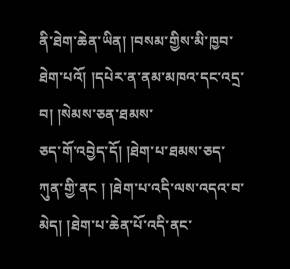ནི་ཐེག་ཆེན་ཡིན། །བསམ་གྱིས་མི་ཁྱབ་ཐེག་པའོ། །དཔེར་ན་ནམ་མཁའ་དང་འདྲ་བ། །སེམས་ཅན་ཐམས་
ཅད་གོ་འབྱེད་དོ། །ཐེག་པ་ཐམས་ཅད་ཀུན་གྱི་ནང ། །ཐེག་པ་འདི་ལས་འདའ་བ་མེད། །ཐེག་པ་ཆེན་པོ་འདི་ནང་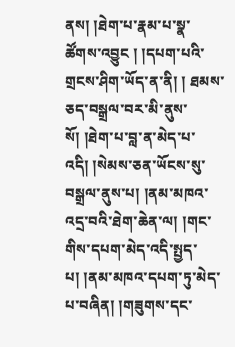ནས། །ཐེག་པ་རྣམ་པ་སྣ་ཚོགས་འབྱུང ། །དཔག་པའི་གྲངས་ཤིག་ཡོད་ན་ནི། ། ཐམས་ཅད་བསྒྲལ་བར་མི་ནུས་སོ། །ཐེག་པ་བླ་ན་མེད་པ་འདི། །སེམས་ཅན་ཡོངས་སུ་བསྒྲལ་ནུས་པ། །ནམ་མཁའ་འདྲ་བའི་ཐེག་ཆེན་ལ། །གང་གིས་དཔག་མེད་འདི་སྤྱད་པ། །ནམ་མཁའ་དཔག་ཏུ་མེད་པ་བཞིན། །གཟུགས་དང་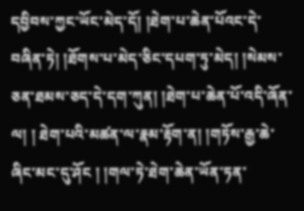དབྱིབས་ཀྱང་ཡོང་མེད་དོ། །ཐེག་པ་ཆེན་པོའང་དེ་བཞིན་ཏེ། །ཐོགས་པ་མེད་ཅིང་དཔག་ཏུ་མེད། །སེམས་ཅན་ཐམས་ཅད་དེ་དག་ཀུན། །ཐེག་པ་ཆེན་པོ་འདི་ཞོན་ལ། ། ཐེག་པའི་མཚན་ལ་རྣམ་རྟོག་ན། །གཏོས་རྒྱ་ཆེ་ཞིང་མང་དུ་ཤོང ། །གལ་ཏེ་ཐེག་ཆེན་ཡོན་ཏན་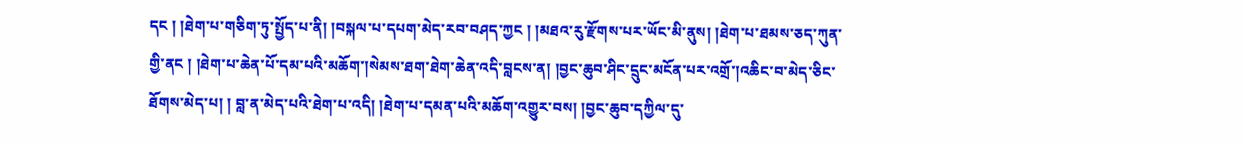དང ། །ཐེག་པ་གཅིག་ཏུ་སྤྱོད་པ་ནི། །བསྐལ་པ་དཔག་མེད་རབ་བཤད་ཀྱང ། །མཐའ་རུ་རྫོགས་པར་ཡོང་མི་ནུས། །ཐེག་པ་ཐམས་ཅད་ཀུན་གྱི་ནང ། །ཐེག་པ་ཆེན་པོ་དམ་པའི་མཆོག་།སེམས་ཐག་ཐེག་ཆེན་འདི་བླངས་ན། །བྱང་ཆུབ་ཤིང་དྲུང་མངོན་པར་འགྲོ་།འཆིང་བ་མེད་ཅིང་ཐོགས་མེད་པ། ། བླ་ན་མེད་པའི་ཐེག་པ་འདི། །ཐེག་པ་དམན་པའི་མཆོག་འགྱུར་བས། །བྱང་ཆུབ་དཀྱིལ་དུ་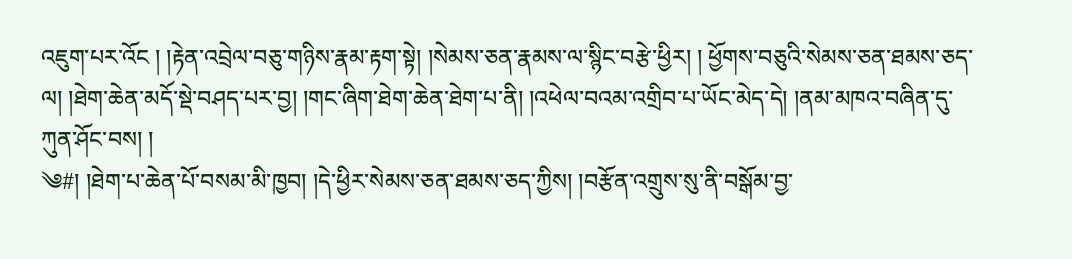འཇུག་པར་འོང ། །རྟེན་འབྲེལ་བཅུ་གཉིས་རྣམ་རྟག་སྟེ། །སེམས་ཅན་རྣམས་ལ་སྙིང་བརྩེ་ཕྱིར། ། ཕྱོགས་བཅུའི་སེམས་ཅན་ཐམས་ཅད་ལ། །ཐེག་ཆེན་མདོ་སྡེ་བཤད་པར་བྱ། །གང་ཞིག་ཐེག་ཆེན་ཐེག་པ་ནི། །འཕེལ་བའམ་འགྲིབ་པ་ཡོང་མེད་དེ། །ནམ་མཁའ་བཞིན་དུ་ཀུན་ཤོང་བས། །
༄#། །ཐེག་པ་ཆེན་པོ་བསམ་མི་ཁྱབ། །དེ་ཕྱིར་སེམས་ཅན་ཐམས་ཅད་ཀྱིས། །བརྩོན་འགྲུས་སུ་ནི་བསྒོམ་བྱ་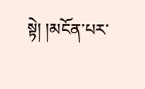སྟེ། །མངོན་པར་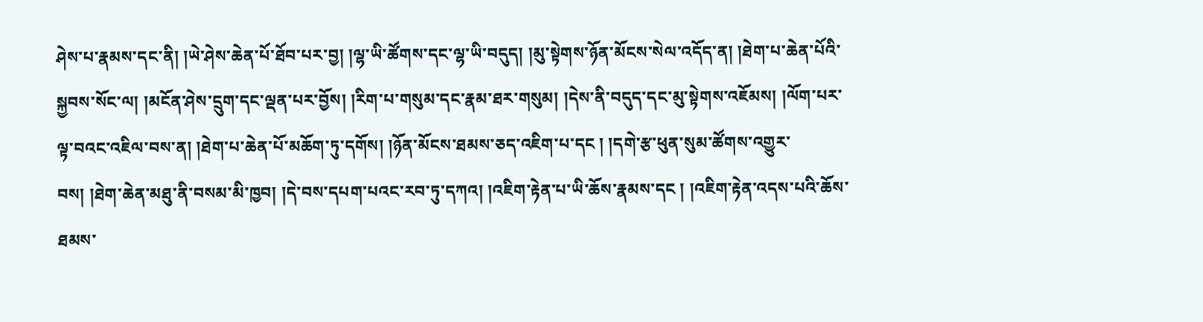ཤེས་པ་རྣམས་དང་ནི། །ཡེ་ཤེས་ཆེན་པོ་ཐོབ་པར་བྱ། །ལྷ་ཡི་ཚོགས་དང་ལྷ་ཡི་བདུད། །མུ་སྟེགས་ཉོན་མོངས་སེལ་འདོད་ན། །ཐེག་པ་ཆེན་པོའི་སྐྱབས་སོང་ལ། །མངོན་ཤེས་དྲུག་དང་ལྡན་པར་བྱོས། །རིག་པ་གསུམ་དང་རྣམ་ཐར་གསུམ། །དེས་ནི་བདུད་དང་མུ་སྟེགས་འཇོམས། །ལོག་པར་ལྟ་བའང་འཇིལ་བས་ན། །ཐེག་པ་ཆེན་པོ་མཆོག་ཏུ་དགོས། །ཉོན་མོངས་ཐམས་ཅད་འཇིག་པ་དང ། །དགེ་རྩ་ཕུན་སུམ་ཚོགས་འགྱུར་བས། །ཐེག་ཆེན་མཐུ་ནི་བསམ་མི་ཁྱབ། །དེ་བས་དཔག་པའང་རབ་ཏུ་དཀའ། །འཇིག་རྟེན་པ་ཡི་ཆོས་རྣམས་དང ། །འཇིག་རྟེན་འདས་པའི་ཆོས་ཐམས་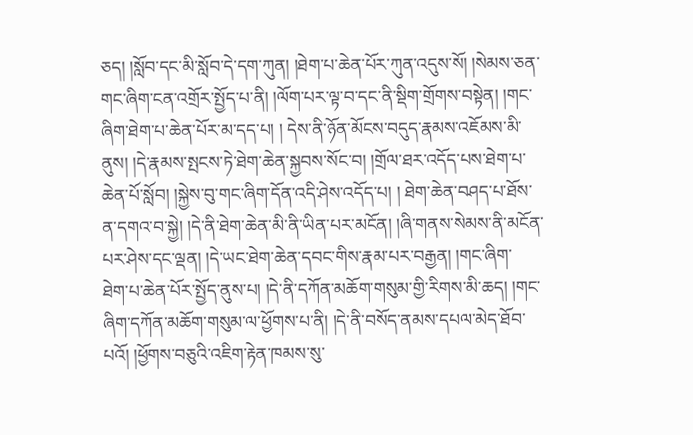ཅད། །སློབ་དང་མི་སློབ་དེ་དག་ཀུན། །ཐེག་པ་ཆེན་པོར་ཀུན་འདུས་སོ། །སེམས་ཅན་གང་ཞིག་ངན་འགྲོར་སྤྱོད་པ་ནི། །ལོག་པར་ལྟ་བ་དང་ནི་སྡིག་གྲོགས་བསྟེན། །གང་ཞིག་ཐེག་པ་ཆེན་པོར་མ་དད་པ། ། དེས་ནི་ཉོན་མོངས་བདུད་རྣམས་འཇོམས་མི་ནུས། །དེ་རྣམས་སྤངས་ཏེ་ཐེག་ཆེན་སྐྱབས་སོང་བ། །གྲོལ་ཐར་འདོད་པས་ཐེག་པ་ཆེན་པོ་སློབ། །སྐྱེས་བུ་གང་ཞིག་དོན་འདི་ཤེས་འདོད་པ། ། ཐེག་ཆེན་བཤད་པ་ཐོས་ན་དགའ་བ་སྐྱེ། །དེ་ནི་ཐེག་ཆེན་མི་ནི་ཡིན་པར་མངོན། །ཞི་གནས་སེམས་ནི་མངོན་པར་ཤེས་དང་ལྡན། །དེ་ཡང་ཐེག་ཆེན་དབང་གིས་རྣམ་པར་བརྒྱན། །གང་ཞིག་
ཐེག་པ་ཆེན་པོར་སྤྱོད་ནུས་པ། །དེ་ནི་དཀོན་མཆོག་གསུམ་གྱི་རིགས་མི་ཆད། །གང་ཞིག་དཀོན་མཆོག་གསུམ་ལ་ཕྱོགས་པ་ནི། །དེ་ནི་བསོད་ནམས་དཔལ་མེད་ཐོབ་པའོ། །ཕྱོགས་བཅུའི་འཇིག་རྟེན་ཁམས་སུ་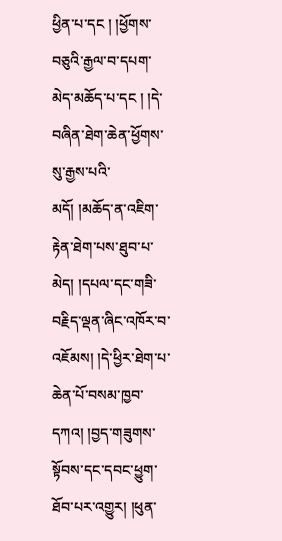ཕྱིན་པ་དང ། །ཕྱོགས་བཅུའི་རྒྱལ་བ་དཔག་མེད་མཆོད་པ་དང ། །དེ་བཞིན་ཐེག་ཆེན་ཕྱོགས་སུ་རྒྱས་པའི་མདོ། །མཆོད་ན་འཇིག་རྟེན་ཐེག་པས་ཐུབ་པ་མེད། །དཔལ་དང་གཟི་བརྗིད་ལྡན་ཞིང་འཁོར་བ་འཇོམས། །དེ་ཕྱིར་ཐེག་པ་ཆེན་པོ་བསམ་ཁྱབ་དཀའ། །བྱད་གཟུགས་སྟོབས་དང་དབང་ཕྱུག་ཐོབ་པར་འགྱུར། །ཕུན་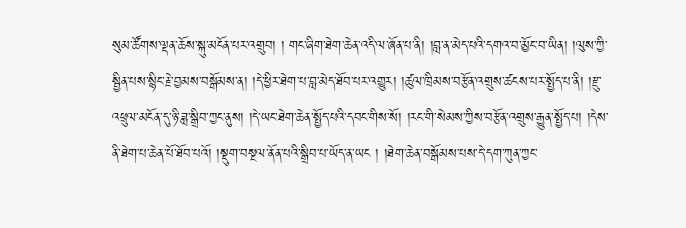སུམ་ཚོགས་ལྡན་ཆོས་སྐུ་མངོན་པར་འགྲུབ། ། གང་ཞིག་ཐེག་ཆེན་འདི་ལ་ཞོན་པ་ནི། །བླ་ན་མེད་པའི་དགའ་བ་མྱོང་བ་ཡིན། །ལུས་ཀྱི་སྦྱིན་པས་སྙིང་རྗེ་བྱམས་བསྒོམས་ན། །དེ་ཕྱིར་ཐེག་པ་བླ་མེད་ཐོབ་པར་འགྱུར། །ཚུལ་ཁྲིམས་བརྩོན་འགྲུས་ཚངས་པར་སྤྱོད་པ་ནི། །རྫུ་འཕྲུལ་མངོན་དུ་ཉི་ཟླ་སྒྲིབ་ཀྱང་ནུས། །དེ་ཡང་ཐེག་ཆེན་སྤྱོད་པའི་དབང་གིས་སོ། །རང་གི་སེམས་ཀྱིས་བརྩོན་འགྲུས་རྒྱུན་སྤྱོད་པ། །དེས་ནི་ཐེག་པ་ཆེན་པོ་ཐོབ་པའོ། །སྡུག་བསྔལ་ནོན་པའི་སྒྲིབ་པ་ཡོད་ན་ཡང ། །ཐེག་ཆེན་བསྒོམས་པས་དེ་དག་ཀུན་ཀྱང་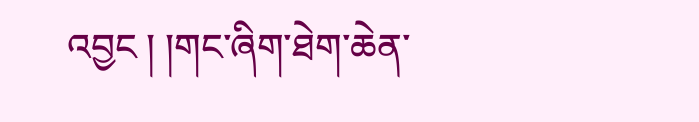འབྱང ། །གང་ཞིག་ཐེག་ཆེན་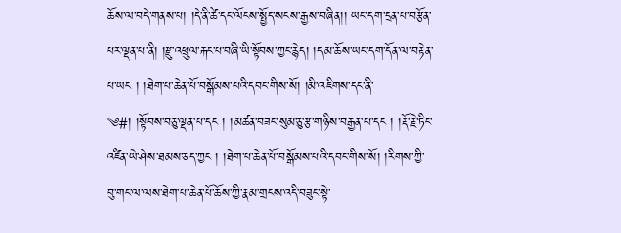ཆོས་ལ་བདེ་གནས་པ། །དེ་ནི་ཚེ་དང་ལོངས་སྤྱོད་སངས་རྒྱས་བཞིན།། ཡང་དག་དྲན་པ་བརྩོན་པར་ལྡན་པ་ནི། །རྫུ་འཕྲུལ་རྐང་པ་བཞི་ཡི་སྟོབས་ཀྱང་རྙེད། །དམ་ཆོས་ཡང་དག་དོན་ལ་བརྟེན་པ་ཡང ། །ཐེག་པ་ཆེན་པོ་བསྒོམས་པའི་དབང་གིས་སོ། །མི་འཇིགས་དང་ནི་
༄#། །སྟོབས་བཅུ་ལྡན་པ་དང ། །མཚན་བཟང་སུམ་ཅུ་རྩ་གཉིས་བརྒྱན་པ་དང ། །རྡོ་རྗེ་ཏིང་འཛིན་ཡེ་ཤེས་ཐམས་ཅད་ཀྱང ། །ཐེག་པ་ཆེན་པོ་བསྒོམས་པའི་དབང་གིས་སོ། །རིགས་ཀྱི་བུ་གང་ལ་ལས་ཐེག་པ་ཆེན་པོ་ཆོས་ཀྱི་རྣམ་གྲངས་འདི་བཟུང་སྟེ་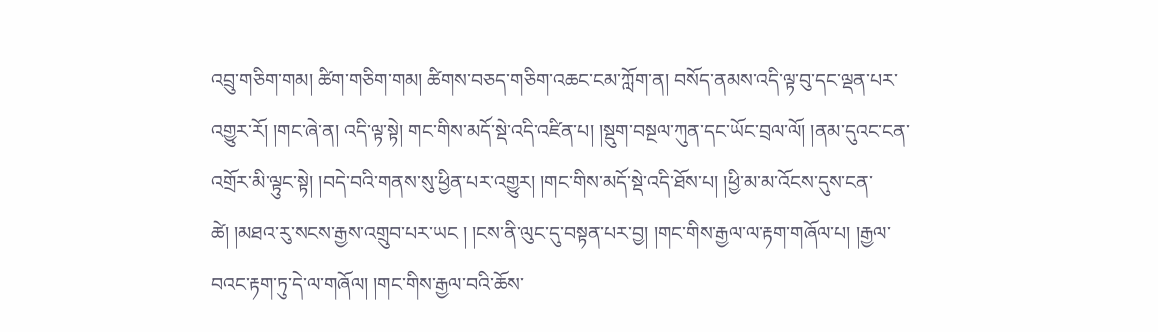འབྲུ་གཅིག་གམ། ཚིག་གཅིག་གམ། ཚིགས་བཅད་གཅིག་འཆང་ངམ་ཀློག་ན། བསོད་ནམས་འདི་ལྟ་བུ་དང་ལྡན་པར་འགྱུར་རོ། །གང་ཞེ་ན། འདི་ལྟ་སྟེ། གང་གིས་མདོ་སྡེ་འདི་འཛིན་པ། །སྡུག་བསྔལ་ཀུན་དང་ཡོང་བྲལ་ལོ། །ནམ་དུའང་ངན་འགྲོར་མི་ལྟུང་སྟེ། །བདེ་བའི་གནས་སུ་ཕྱིན་པར་འགྱུར། །གང་གིས་མདོ་སྡེ་འདི་ཐོས་པ། །ཕྱི་མ་མ་འོངས་དུས་ངན་ཚེ། །མཐའ་རུ་སངས་རྒྱས་འགྲུབ་པར་ཡང ། །ངས་ནི་ལུང་དུ་བསྟན་པར་བྱ། །གང་གིས་རྒྱལ་ལ་རྟག་གཞོལ་པ། །རྒྱལ་བའང་རྟག་ཏུ་དེ་ལ་གཞོལ། །གང་གིས་རྒྱལ་བའི་ཆོས་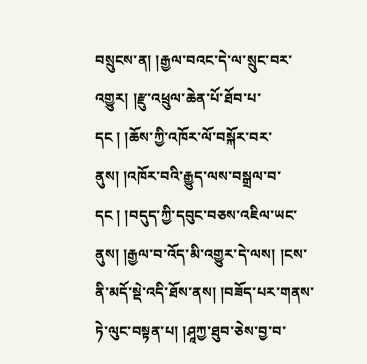བསྲུངས་ན། །རྒྱལ་བའང་དེ་ལ་སྲུང་བར་འགྱུར། །རྫུ་འཕྲུལ་ཆེན་པོ་ཐོབ་པ་དང ། །ཆོས་ཀྱི་འཁོར་ལོ་བསྐོར་བར་ནུས། །འཁོར་བའི་རྒྱུད་ལས་བསྒྲལ་བ་དང ། །བདུད་ཀྱི་དབུང་བཅས་འཇིལ་ཡང་ནུས། །རྒྱལ་བ་འོད་མི་འགྱུར་དེ་ལས། །ངས་ནི་མདོ་སྡེ་འདི་ཐོས་ནས། །བཟོད་པར་གནས་ཏེ་ལུང་བསྟན་པ། །ཤཱཀྱ་ཐུབ་ཅེས་བྱ་བ་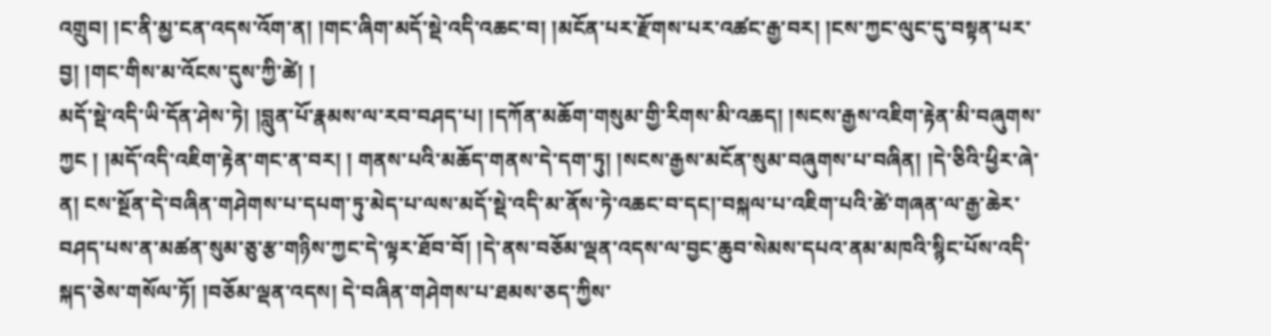འགྲུབ། །ང་ནི་མྱ་ངན་འདས་འོག་ན། །གང་ཞིག་མདོ་སྡེ་འདི་འཆང་བ། །མངོན་པར་རྫོགས་པར་འཚང་རྒྱ་བར། །ངས་ཀྱང་ལུང་དུ་བསྟན་པར་བྱ། །གང་གིས་མ་འོངས་དུས་ཀྱི་ཚེ། །
མདོ་སྡེ་འདི་ཡི་དོན་ཤེས་ཏེ། །བླུན་པོ་རྣམས་ལ་རབ་བཤད་པ། །དཀོན་མཆོག་གསུམ་གྱི་རིགས་མི་འཆད། །སངས་རྒྱས་འཇིག་རྟེན་མི་བཞུགས་ཀྱང ། །མདོ་འདི་འཇིག་རྟེན་གང་ན་བར། ། གནས་པའི་མཆོད་གནས་དེ་དག་ཏུ། །སངས་རྒྱས་མངོན་སུམ་བཞུགས་པ་བཞིན། །དེ་ཅིའི་ཕྱིར་ཞེ་ན། ངས་སྔོན་དེ་བཞིན་གཤེགས་པ་དཔག་ཏུ་མེད་པ་ལས་མདོ་སྡེ་འདི་མ་ནོས་ཏེ་འཆང་བ་དང།་བསྐལ་པ་འཇིག་པའི་ཚེ་གཞན་ལ་རྒྱ་ཆེར་བཤད་པས་ན་མཚན་སུམ་ཅུ་རྩ་གཉིས་ཀྱང་དེ་ལྟར་ཐོབ་བོ། །དེ་ནས་བཅོམ་ལྡན་འདས་ལ་བྱང་ཆུབ་སེམས་དཔའ་ནམ་མཁའི་སྙིང་པོས་འདི་སྐད་ཅེས་གསོལ་ཏོ། །བཅོམ་ལྡན་འདས། དེ་བཞིན་གཤེགས་པ་ཐམས་ཅད་ཀྱིས་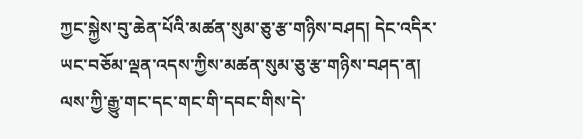ཀྱང་སྐྱེས་བུ་ཆེན་པོའི་མཚན་སུམ་ཅུ་རྩ་གཉིས་བཤད། དེང་འདིར་ཡང་བཅོམ་ལྡན་འདས་ཀྱིས་མཚན་སུམ་ཅུ་རྩ་གཉིས་བཤད་ན། ལས་ཀྱི་རྒྱུ་གང་དང་གང་གི་དབང་གིས་དེ་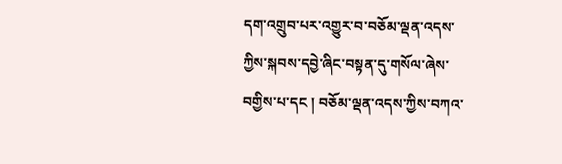དག་འགྲུབ་པར་འགྱུར་བ་བཅོམ་ལྡན་འདས་ཀྱིས་སྐབས་དབྱེ་ཞིང་བསྟན་དུ་གསོལ་ཞེས་བགྱིས་པ་དང ། བཅོམ་ལྡན་འདས་ཀྱིས་བཀའ་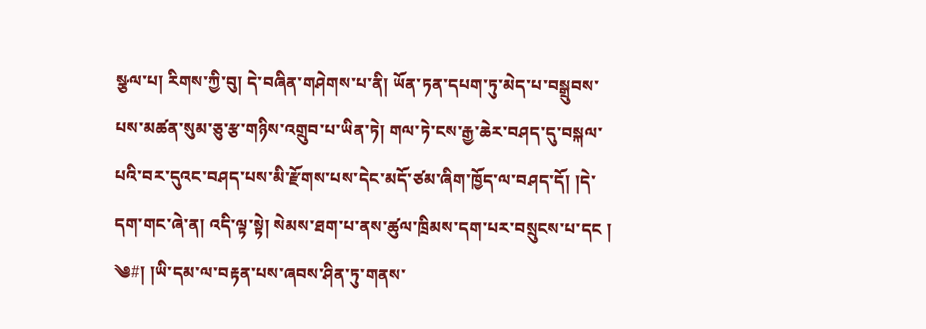སྩལ་པ། རིགས་ཀྱི་བུ། དེ་བཞིན་གཤེགས་པ་ནི། ཡོན་ཏན་དཔག་ཏུ་མེད་པ་བསྒྲུབས་པས་མཚན་སུམ་ཅུ་རྩ་གཉིས་འགྲུབ་པ་ཡིན་ཏེ། གལ་ཏེ་ངས་རྒྱ་ཆེར་བཤད་དུ་བསྐལ་པའི་བར་དུའང་བཤད་པས་མི་རྫོགས་པས་དེང་མདོ་ཙམ་ཞིག་ཁྱོད་ལ་བཤད་དོ། །དེ་དག་གང་ཞེ་ན། འདི་ལྟ་སྟེ། སེམས་ཐག་པ་ནས་ཚུལ་ཁྲིམས་དག་པར་བསྲུངས་པ་དང །
༄#། །ཡི་དམ་ལ་བརྟན་པས་ཞབས་ཤིན་ཏུ་གནས་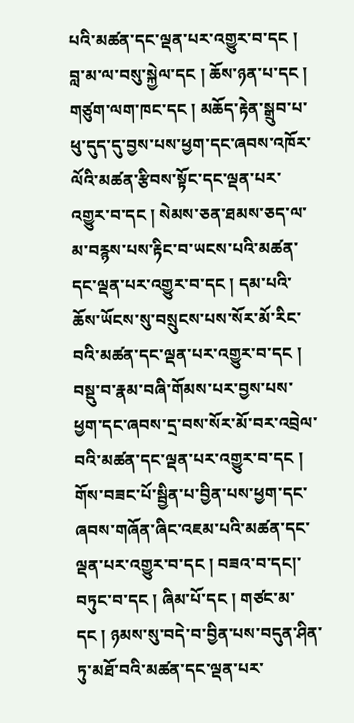པའི་མཚན་དང་ལྡན་པར་འགྱུར་བ་དང ། བླ་མ་ལ་བསུ་སྐྱེལ་དང ། ཆོས་ཉན་པ་དང ། གཙུག་ལག་ཁང་དང ། མཆོད་རྟེན་སྒྲུབ་པ་ཕུ་དུད་དུ་བྱས་པས་ཕྱག་དང་ཞབས་འཁོར་ལོའི་མཚན་རྩིབས་སྟོང་དང་ལྡན་པར་འགྱུར་བ་དང ། སེམས་ཅན་ཐམས་ཅད་ལ་མ་བརྙས་པས་རྟིང་བ་ཡངས་པའི་མཚན་དང་ལྡན་པར་འགྱུར་བ་དང ། དམ་པའི་ཆོས་ཡོངས་སུ་བསྲུངས་པས་སོར་མོ་རིང་བའི་མཚན་དང་ལྡན་པར་འགྱུར་བ་དང ། བསྡུ་བ་རྣམ་བཞི་གོམས་པར་བྱས་པས་ཕྱག་དང་ཞབས་དྲ་བས་སོར་མོ་བར་འབྲེལ་བའི་མཚན་དང་ལྡན་པར་འགྱུར་བ་དང ། གོས་བཟང་པོ་སྦྱིན་པ་བྱིན་པས་ཕྱག་དང་ཞབས་གཞོན་ཞིང་འཇམ་པའི་མཚན་དང་ལྡན་པར་འགྱུར་བ་དང ། བཟའ་བ་དང།་བཏུང་བ་དང ། ཞིམ་པོ་དང ། གཙང་མ་དང ། ཉམས་སུ་བདེ་བ་བྱིན་པས་བདུན་ཤིན་ཏུ་མཐོ་བའི་མཚན་དང་ལྡན་པར་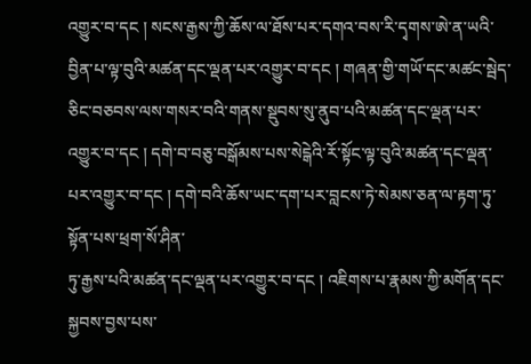འགྱུར་བ་དང ། སངས་རྒྱས་ཀྱི་ཆོས་ལ་ཐོས་པར་དགའ་བས་རི་དྭགས་ཨེ་ན་ཡའི་བྱིན་པ་ལྟ་བུའི་མཚན་དང་ལྡན་པར་འགྱུར་བ་དང ། གཞན་གྱི་གཡོ་དང་མཚང་སྦེད་ཅིང་བཅབས་ལས་གསར་བའི་གནས་སྡུབས་སུ་ནུབ་པའི་མཚན་དང་ལྡན་པར་འགྱུར་བ་དང ། དགེ་བ་བཅུ་བསྒོམས་པས་སེངྒེའི་རོ་སྟོང་ལྟ་བུའི་མཚན་དང་ལྡན་པར་འགྱུར་བ་དང ། དགེ་བའི་ཆོས་ཡང་དག་པར་བླངས་ཏེ་སེམས་ཅན་ལ་རྟག་ཏུ་སྟོན་པས་ཕྲག་སོ་ཤིན་
ཏུ་རྒྱས་པའི་མཚན་དང་ལྡན་པར་འགྱུར་བ་དང ། འཇིགས་པ་རྣམས་ཀྱི་མགོན་དང་སྐྱབས་བྱས་པས་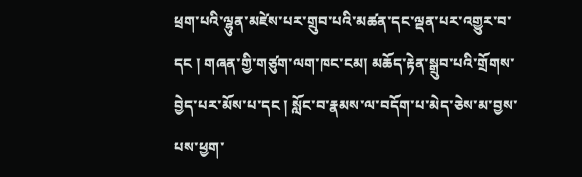ཕྲག་པའི་ལྷུན་མཛེས་པར་གྲུབ་པའི་མཚན་དང་ལྡན་པར་འགྱུར་བ་དང ། གཞན་གྱི་གཙུག་ལག་ཁང་ངམ། མཆོད་རྟེན་སྒྲུབ་པའི་གྲོགས་བྱེད་པར་མོས་པ་དང ། སློང་བ་རྣམས་ལ་བདོག་པ་མེད་ཅེས་མ་བྱས་པས་ཕྱག་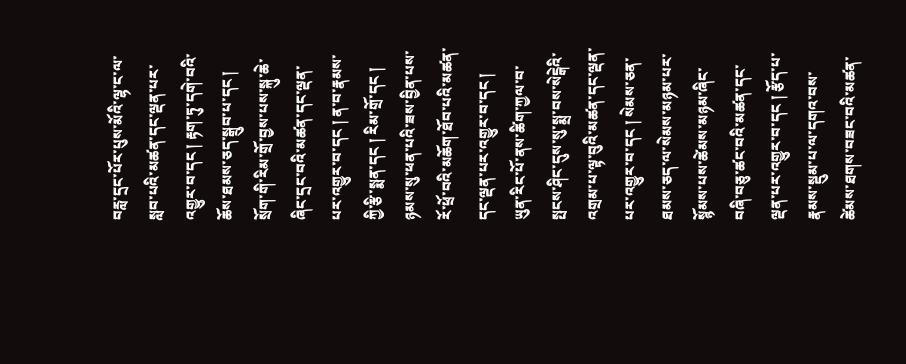བརླ་དྲང་པོར་པུས་མོའི་ལྷ་ང་ལ་སླབ་པའི་མཚན་དང་ལྡན་པར་འགྱུར་བ་དང ། རྟག་ཏུ་དགེ་བའི་ཆོས་ཐམས་ཅད་སྒྲུབ་པ་དང ། སྲོག་གི་རིམ་གྲོ་བྱས་པས་སྐུ་ཆེ་ཞིང་དྲང་བའི་མཚན་དང་ལྡན་པར་འགྱུར་བ་དང ། ན་བ་རྣམས་ཀྱི་རྩི་སྨན་དང ། རིམ་གྲོ་དང ། ཉམས་སུ་ཕན་པའི་ཟས་བྱིན་པས་རོ་ཕྲོ་བའི་མཆོག་ཐོབ་པའི་མཚན་དང་ལྡན་པར་འགྱུར་བ་དང ། ཡུན་རིང་པོ་ནས་ཚིག་ཀྱལ་བ་སྤངས་ཤིང་དུས་སུ་སྨྲ་བས་སེངྒེའི་འགྲམ་པ་ལྟ་བུའི་མཚན་དང་ལྡན་པར་འགྱུར་བ་དང ། སེམས་ཅན་ཐམས་ཅད་ལ་སེམས་མཉམ་པར་སྙོམས་པས་ཚེམས་མཉམ་ཞིང་བཞི་བཅུ་ཚང་བའི་མཚན་དང་ལྡན་པར་འགྱུར་བ་དང ། རྩོད་པ་རྣམས་སྡུམ་པ་ལ་དགའ་བས་ཚེམས་ཐགས་བཟང་བའི་མཚན་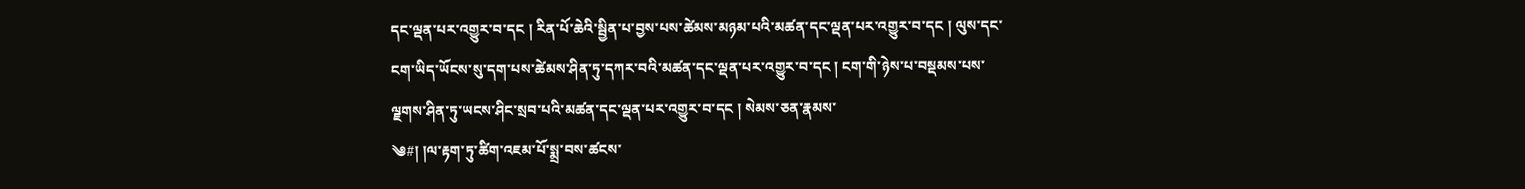དང་ལྡན་པར་འགྱུར་བ་དང ། རིན་པོ་ཆེའི་སྦྱིན་པ་བྱས་པས་ཚེམས་མཉམ་པའི་མཚན་དང་ལྡན་པར་འགྱུར་བ་དང ། ལུས་དང་ངག་ཡིད་ཡོངས་སུ་དག་པས་ཚེམས་ཤིན་ཏུ་དཀར་བའི་མཚན་དང་ལྡན་པར་འགྱུར་བ་དང ། ངག་གི་ཉེས་པ་བསྡམས་པས་ལྗགས་ཤིན་ཏུ་ཡངས་ཤིང་སྲབ་པའི་མཚན་དང་ལྡན་པར་འགྱུར་བ་དང ། སེམས་ཅན་རྣམས་
༄#། །ལ་རྟག་ཏུ་ཚིག་འཇམ་པོ་སྨྲ་བས་ཚངས་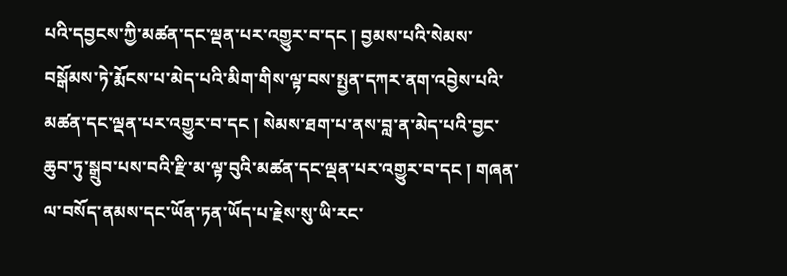པའི་དབྱངས་ཀྱི་མཚན་དང་ལྡན་པར་འགྱུར་བ་དང ། བྱམས་པའི་སེམས་བསྒོམས་ཏེ་རྨོངས་པ་མེད་པའི་མིག་གིས་ལྟ་བས་སྤྱན་དཀར་ནག་འབྱེས་པའི་མཚན་དང་ལྡན་པར་འགྱུར་བ་དང ། སེམས་ཐག་པ་ནས་བླ་ན་མེད་པའི་བྱང་ཆུབ་ཏུ་སྒྲུབ་པས་བའི་རྫི་མ་ལྟ་བུའི་མཚན་དང་ལྡན་པར་འགྱུར་བ་དང ། གཞན་ལ་བསོད་ནམས་དང་ཡོན་ཏན་ཡོད་པ་རྗེས་སུ་ཡི་རང་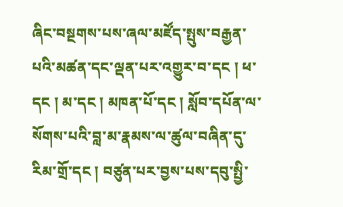ཞིང་བསྔགས་པས་ཞལ་མཛོད་སྤུས་བརྒྱན་པའི་མཚན་དང་ལྡན་པར་འགྱུར་བ་དང ། ཕ་དང ། མ་དང ། མཁན་པོ་དང ། སློབ་དཔོན་ལ་སོགས་པའི་བླ་མ་རྣམས་ལ་ཚུལ་བཞིན་དུ་རིམ་གྲོ་དང ། བཙུན་པར་བྱས་པས་དབུ་སྤྱི་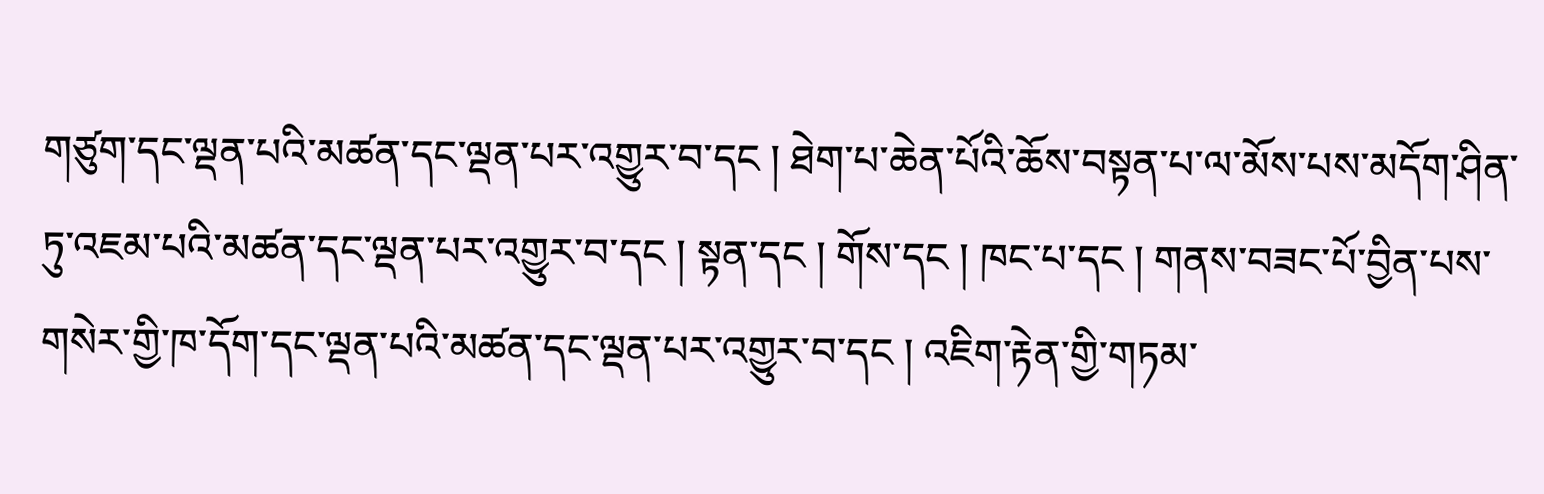གཙུག་དང་ལྡན་པའི་མཚན་དང་ལྡན་པར་འགྱུར་བ་དང ། ཐེག་པ་ཆེན་པོའི་ཆོས་བསྟན་པ་ལ་མོས་པས་མདོག་ཤིན་ཏུ་འཇམ་པའི་མཚན་དང་ལྡན་པར་འགྱུར་བ་དང ། སྟན་དང ། གོས་དང ། ཁང་པ་དང ། གནས་བཟང་པོ་བྱིན་པས་གསེར་གྱི་ཁ་དོག་དང་ལྡན་པའི་མཚན་དང་ལྡན་པར་འགྱུར་བ་དང ། འཇིག་རྟེན་གྱི་གཏམ་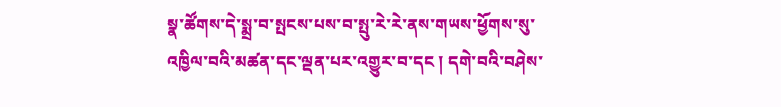སྣ་ཚོགས་དེ་སྨྲ་བ་སྤངས་པས་བ་སྤུ་རེ་རེ་ནས་གཡས་ཕྱོགས་སུ་འཁྱིལ་བའི་མཚན་དང་ལྡན་པར་འགྱུར་བ་དང ། དགེ་བའི་བཤེས་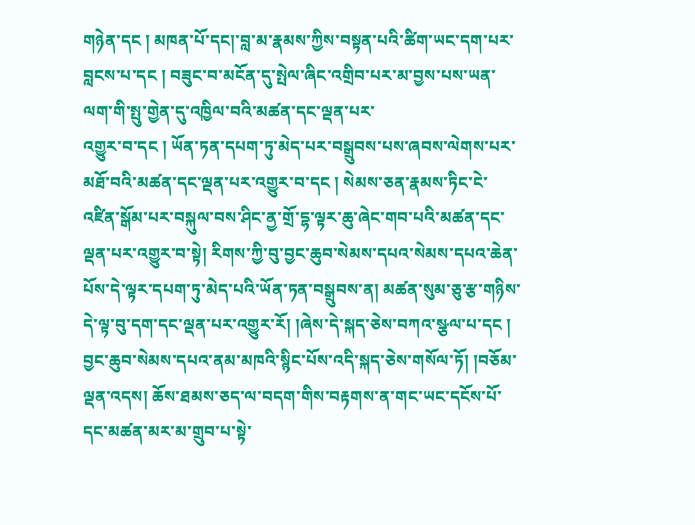གཉེན་དང ། མཁན་པོ་དང།་བླ་མ་རྣམས་ཀྱིས་བསྟན་པའི་ཚིག་ཡང་དག་པར་བླངས་པ་དང ། བཟུང་བ་མངོན་དུ་སྤེལ་ཞིང་འགྲིབ་པར་མ་བྱས་པས་ཡན་ལག་གི་སྤུ་གྱེན་དུ་འཁྱིལ་བའི་མཚན་དང་ལྡན་པར་
འགྱུར་བ་དང ། ཡོན་ཏན་དཔག་ཏུ་མེད་པར་བསྒྲུབས་པས་ཞབས་ལེགས་པར་མཐོ་བའི་མཚན་དང་ལྡན་པར་འགྱུར་བ་དང ། སེམས་ཅན་རྣམས་ཏིང་ངེ་འཛིན་སྒོམ་པར་བསྐུལ་བས་ཤིང་ནྱ་གྲོ་དྷ་ལྟར་ཆུ་ཞེང་གབ་པའི་མཚན་དང་ལྡན་པར་འགྱུར་བ་སྟེ། རིགས་ཀྱི་བུ་བྱང་ཆུབ་སེམས་དཔའ་སེམས་དཔའ་ཆེན་པོས་དེ་ལྟར་དཔག་ཏུ་མེད་པའི་ཡོན་ཏན་བསྒྲུབས་ན། མཚན་སུམ་ཅུ་རྩ་གཉིས་དེ་ལྟ་བུ་དག་དང་ལྡན་པར་འགྱུར་རོ། །ཞེས་དེ་སྐད་ཅེས་བཀའ་སྩལ་པ་དང ། བྱང་ཆུབ་སེམས་དཔའ་ནམ་མཁའི་སྙིང་པོས་འདི་སྐད་ཅེས་གསོལ་ཏོ། །བཅོམ་ལྡན་འདས། ཆོས་ཐམས་ཅད་ལ་བདག་གིས་བརྟགས་ན་གང་ཡང་དངོས་པོ་དང་མཚན་མར་མ་གྲུབ་པ་སྟེ་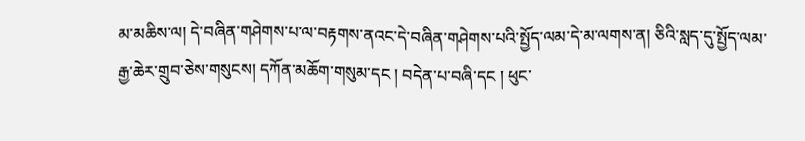མ་མཆིས་ལ། དེ་བཞིན་གཤེགས་པ་ལ་བརྟགས་ནའང་དེ་བཞིན་གཤེགས་པའི་སྤྱོད་ལམ་དེ་མ་ལགས་ན། ཅིའི་སླད་དུ་སྤྱོད་ལམ་རྒྱ་ཆེར་གྲུབ་ཅེས་གསུངས། དཀོན་མཆོག་གསུམ་དང ། བདེན་པ་བཞི་དང ། ཕུང་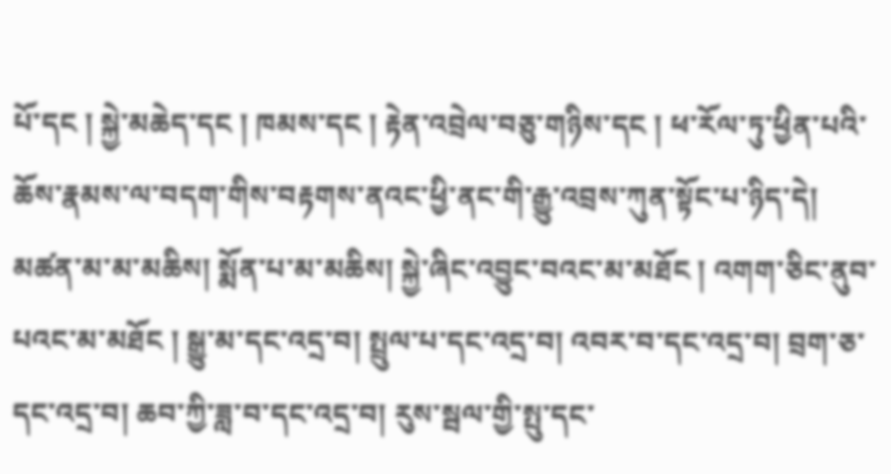པོ་དང ། སྐྱེ་མཆེད་དང ། ཁམས་དང ། རྟེན་འབྲེལ་བཅུ་གཉིས་དང ། ཕ་རོལ་ཏུ་ཕྱིན་པའི་ཆོས་རྣམས་ལ་བདག་གིས་བརྟགས་ནའང་ཕྱི་ནང་གི་རྒྱུ་འབྲས་ཀུན་སྟོང་པ་ཉིད་དེ། མཚན་མ་མ་མཆིས། སྨོན་པ་མ་མཆིས། སྐྱེ་ཞིང་འབྱུང་བའང་མ་མཐོང ། འགག་ཅིང་ནུབ་པའང་མ་མཐོང ། སྒྱུ་མ་དང་འདྲ་བ། སྤྲུལ་པ་དང་འདྲ་བ། འབར་བ་དང་འདྲ་བ། བྲག་ཅ་དང་འདྲ་བ། ཆབ་ཀྱི་ཟླ་བ་དང་འདྲ་བ། རུས་སྦལ་གྱི་སྤུ་དང་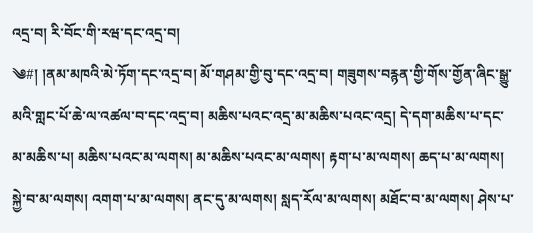འདྲ་བ། རི་བོང་གི་རཝ་དང་འདྲ་བ།
༄#། །ནམ་མཁའི་མེ་ཏོག་དང་འདྲ་བ། མོ་གཤམ་གྱི་བུ་དང་འདྲ་བ། གཟུགས་བརྙན་གྱི་གོས་གྱོན་ཞིང་སྒྱུ་མའི་གླང་པོ་ཆེ་ལ་འཚལ་བ་དང་འདྲ་བ། མཆིས་པའང་འདྲ་མ་མཆིས་པའང་འདྲ། དེ་དག་མཆིས་པ་དང་མ་མཆིས་པ། མཆིས་པའང་མ་ལགས། མ་མཆིས་པའང་མ་ལགས། རྟག་པ་མ་ལགས། ཆད་པ་མ་ལགས། སྐྱེ་བ་མ་ལགས། འགག་པ་མ་ལགས། ནང་དུ་མ་ལགས། སླད་རོལ་མ་ལགས། མཐོང་བ་མ་ལགས། ཤེས་པ་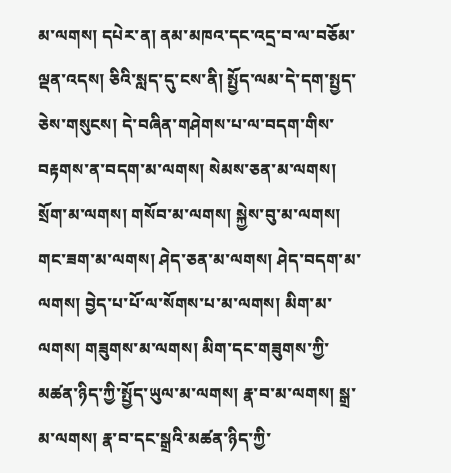མ་ལགས། དཔེར་ན། ནམ་མཁའ་དང་འདྲ་བ་ལ་བཅོམ་ལྡན་འདས། ཅིའི་སླད་དུ་ངས་ནི། སྤྱོད་ལམ་དེ་དག་སྤྱད་ཅེས་གསུངས། དེ་བཞིན་གཤེགས་པ་ལ་བདག་གིས་བརྟགས་ན་བདག་མ་ལགས། སེམས་ཅན་མ་ལགས། སྲོག་མ་ལགས། གསོབ་མ་ལགས། སྐྱེས་བུ་མ་ལགས། གང་ཟག་མ་ལགས། ཤེད་ཅན་མ་ལགས། ཤེད་བདག་མ་ལགས། བྱེད་པ་པོ་ལ་སོགས་པ་མ་ལགས། མིག་མ་ལགས། གཟུགས་མ་ལགས། མིག་དང་གཟུགས་ཀྱི་མཚན་ཉིད་ཀྱི་སྤྱོད་ཡུལ་མ་ལགས། རྣ་བ་མ་ལགས། སྒྲ་མ་ལགས། རྣ་བ་དང་སྒྲའི་མཚན་ཉིད་ཀྱི་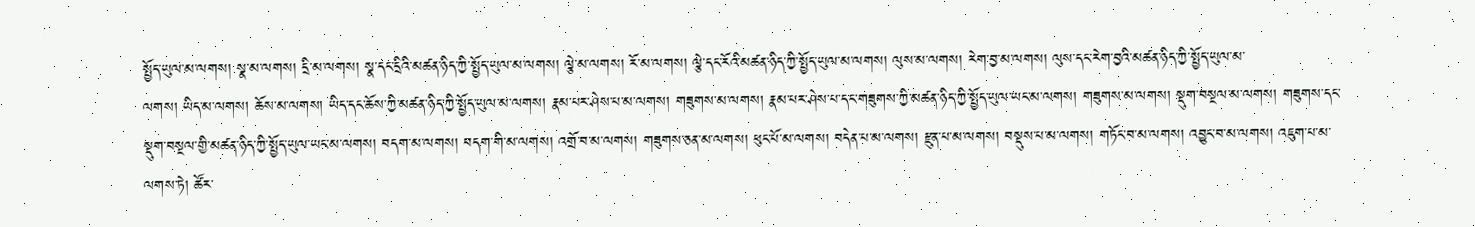སྤྱོད་ཡུལ་མ་ལགས། སྣ་མ་ལགས། དྲི་མ་ལགས། སྣ་དང་དྲིའི་མཚན་ཉིད་ཀྱི་སྤྱོད་ཡུལ་མ་ལགས། ལྕེ་མ་ལགས། རོ་མ་ལགས། ལྕེ་དང་རོའི་མཚན་ཉིད་ཀྱི་སྤྱོད་ཡུལ་མ་ལགས། ལུས་མ་ལགས། རེག་བྱ་མ་ལགས། ལུས་དང་རེག་བྱའི་མཚན་ཉིད་ཀྱི་སྤྱོད་ཡུལ་མ་
ལགས། ཡིད་མ་ལགས། ཆོས་མ་ལགས། ཡིད་དང་ཆོས་ཀྱི་མཚན་ཉིད་ཀྱི་སྤྱོད་ཡུལ་མ་ལགས། རྣམ་པར་ཤེས་པ་མ་ལགས། གཟུགས་མ་ལགས། རྣམ་པར་ཤེས་པ་དང་གཟུགས་ཀྱི་མཚན་ཉིད་ཀྱི་སྤྱོད་ཡུལ་ཡང་མ་ལགས། གཟུགས་མ་ལགས། སྡུག་བསྔལ་མ་ལགས། གཟུགས་དང་སྡུག་བསྔལ་གྱི་མཚན་ཉིད་ཀྱི་སྤྱོད་ཡུལ་ཡང་མ་ལགས། བདག་མ་ལགས། བདག་གི་མ་ལགས། འགྲོ་བ་མ་ལགས། གཟུགས་ཅན་མ་ལགས། ཕུང་པོ་མ་ལགས། བདེན་པ་མ་ལགས། རྫུན་པ་མ་ལགས། བསྡུས་པ་མ་ལགས། གཏོང་བ་མ་ལགས། འབྱུང་བ་མ་ལགས། འཇུག་པ་མ་ལགས་ཏེ། ཚོར་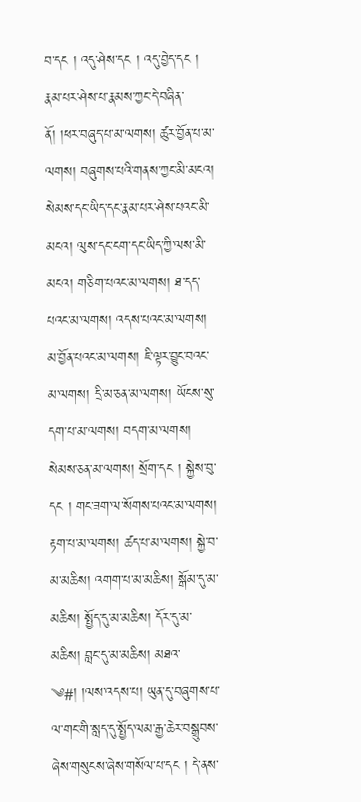བ་དང ། འདུ་ཤེས་དང ། འདུ་བྱེད་དང ། རྣམ་པར་ཤེས་པ་རྣམས་ཀྱང་དེ་བཞིན་ནོ། །ཕར་བཞུད་པ་མ་ལགས། ཚུར་བྱོན་པ་མ་ལགས། བཞུགས་པའི་གནས་ཀྱང་མི་མངའ། སེམས་དང་ཡིད་དང་རྣམ་པར་ཤེས་པའང་མི་མངའ། ལུས་དང་ངག་དང་ཡིད་ཀྱི་ལས་མི་མངའ། གཅིག་པའང་མ་ལགས། ཐ་དད་པའང་མ་ལགས། འདས་པའང་མ་ལགས། མ་བྱོན་པའང་མ་ལགས། ཇི་ལྟར་བྱུང་བའང་མ་ལགས། དྲི་མ་ཅན་མ་ལགས། ཡོངས་སུ་དག་པ་མ་ལགས། བདག་མ་ལགས། སེམས་ཅན་མ་ལགས། སྲོག་དང ། སྐྱེས་བུ་དང ། གང་ཟག་ལ་སོགས་པའང་མ་ལགས། རྟག་པ་མ་ལགས། ཚད་པ་མ་ལགས། སྐྱེ་བ་མ་མཆིས། འགག་པ་མ་མཆིས། སྒོམ་དུ་མ་མཆིས། སྤྱོད་དུ་མ་མཆིས། དོར་དུ་མ་མཆིས། བླང་དུ་མ་མཆིས། མཐའ་
༄#། །ལས་འདས་པ། ཡུན་དུ་བཞུགས་པ་ལ་གང་གི་སླད་དུ་སྤྱོད་ལམ་རྒྱ་ཆེར་བསྒྲུབས་ཞེས་གསུངས་ཞེས་གསོལ་པ་དང ། དེ་ནས་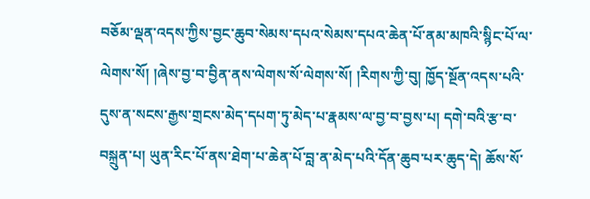བཅོམ་ལྡན་འདས་ཀྱིས་བྱང་ཆུབ་སེམས་དཔའ་སེམས་དཔའ་ཆེན་པོ་ནམ་མཁའི་སྙིང་པོ་ལ་ལེགས་སོ། །ཞེས་བྱ་བ་བྱིན་ནས་ལེགས་སོ་ལེགས་སོ། །རིགས་ཀྱི་བུ། ཁྱོད་སྔོན་འདས་པའི་དུས་ན་སངས་རྒྱས་གྲངས་མེད་དཔག་ཏུ་མེད་པ་རྣམས་ལ་བྱ་བ་བྱས་པ། དགེ་བའི་རྩ་བ་བསྐྲུན་པ། ཡུན་རིང་པོ་ནས་ཐེག་པ་ཆེན་པོ་བླ་ན་མེད་པའི་དོན་ཆུབ་པར་ཆུད་དེ། ཆོས་སོ་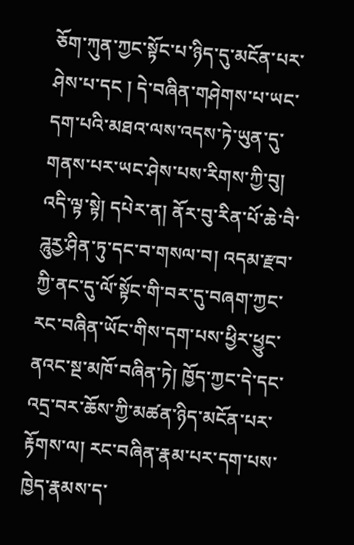ཅོག་ཀུན་ཀྱང་སྟོང་པ་ཉིད་དུ་མངོན་པར་ཤེས་པ་དང ། དེ་བཞིན་གཤེགས་པ་ཡང་དག་པའི་མཐའ་ལས་འདས་ཏེ་ཡུན་དུ་གནས་པར་ཡང་ཤེས་པས་རིགས་ཀྱི་བུ། འདི་ལྟ་སྟེ། དཔེར་ན། ནོར་བུ་རིན་པོ་ཆེ་བཻ་ཌཱུརྱ་ཤིན་ཏུ་དང་བ་གསལ་བ། འདམ་རྫབ་ཀྱི་ནང་དུ་ལོ་སྟོང་གི་བར་དུ་བཞག་ཀྱང་རང་བཞིན་ཡོང་གིས་དག་པས་ཕྱིར་ཕྱུང་ནའང་སྔ་མཁོ་བཞིན་ཏེ། ཁྱོད་ཀྱང་དེ་དང་འདྲ་བར་ཆོས་ཀྱི་མཚན་ཉིད་མངོན་པར་རྟོགས་ལ། རང་བཞིན་རྣམ་པར་དག་པས་ཁྱེད་རྣམས་ད་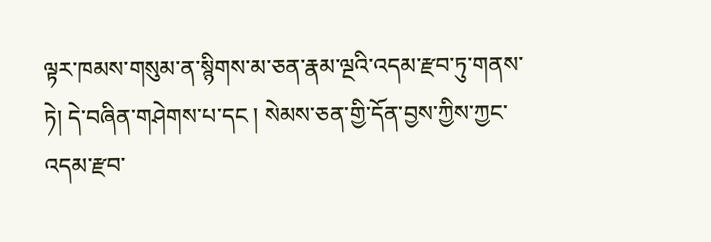ལྟར་ཁམས་གསུམ་ན་སྙིགས་མ་ཅན་རྣམ་ལྔའི་འདམ་རྫབ་ཏུ་གནས་ཏེ། དེ་བཞིན་གཤེགས་པ་དང ། སེམས་ཅན་གྱི་དོན་བྱས་ཀྱིས་ཀྱང་འདམ་རྫབ་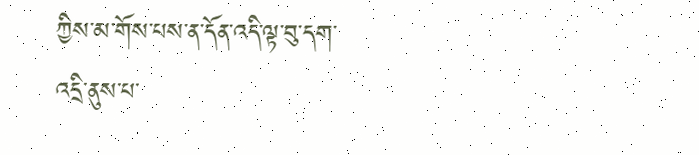ཀྱིས་མ་གོས་པས་ན་དོན་འདི་ལྟ་བུ་དག་འདྲི་ནུས་པ་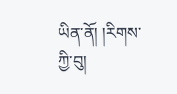ཡིན་ནོ། །རིགས་ཀྱི་བུ།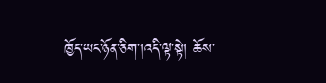ཁྱོད་ཡང་ཉོན་ཅིག་།འདི་ལྟ་སྟེ། ཆོས་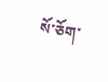སོ་ཅོག་